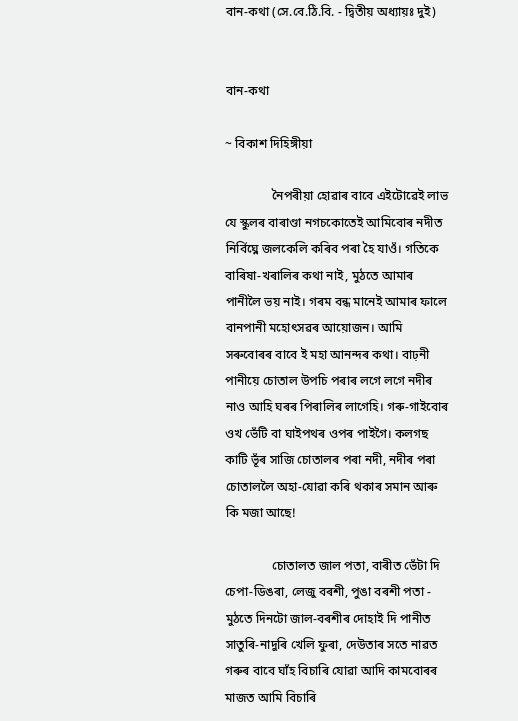বান-কথা (সে.বে.ঠি.বি. - দ্বিতীয় অধ্যায়ঃ দুই)


বান-কথা

~ বিকাশ দিহিঙ্গীয়া

               নৈপৰীয়া হোৱাৰ বাবে এইটোৱেই লাভ যে স্কুলৰ বাৰাণ্ডা নগচকোতেই আমিবোৰ নদীত নিৰ্বিঘ্নে জলকেলি কৰিব পৰা হৈ যাওঁ‌। গতিকে বাৰিষা-খৰালিৰ কথা নাই, মুঠতে আমাৰ পানীলৈ ভয় নাই। গৰম বন্ধ মানেই আমাৰ ফালে বানপানী মহোৎসৱৰ আয়োজন। আমি সৰুবোৰৰ বাবে ই মহা আনন্দৰ কথা। বাঢ়নী পানীয়ে চোতাল উপচি পৰাৰ লগে লগে নদীৰ নাও আহি ঘৰৰ পিৰালিৰ লাগেহি। গৰু-গাইবোৰ ওখ ভেঁ‌টি বা ঘাইপথৰ ওপৰ পাইগৈ। কলগছ কাটি ভূঁ‌ৰ সাজি চোতালৰ পৰা নদী, নদীৰ পৰা চোতাললৈ অহা-যোৱা কৰি থকাৰ সমান আৰু কি মজা আছে!

               চোতালত জাল পতা, বাৰীত ভেঁ‌টা দি চেপা-ডিঙৰা, লেজু বৰশী, পুঙা বৰশী পতা - মুঠতে দিনটো জাল-বৰশীৰ দোহাই দি পানীত সাতুৰি-নাদুৰি খেলি ফুৰা, দেউতাৰ সতে নাৱত গৰুৰ বাবে ঘাঁ‌হ বিচাৰি যোৱা আদি কামবোৰৰ মাজত আমি বিচাৰি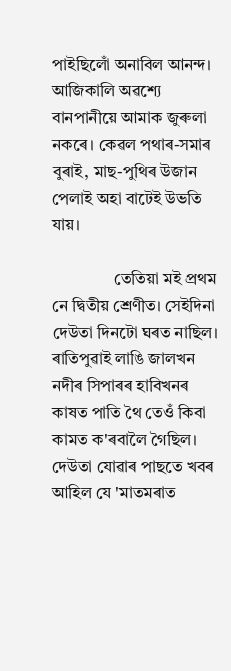পাইছিলোঁ অনাবিল আনন্দ। আজিকালি অৱশ্যে বানপানীয়ে আমাক জুৰুলা নকৰে। কেৱল পথাৰ-সমাৰ বুৰাই, মাছ-পুথিৰ উজান পেলাই অহা বাটেই উভতি যায়।

               তেতিয়া মই প্ৰথম নে দ্বিতীয় শ্ৰেণীত। সেইদিনা দেউতা দিনটো ঘৰত নাছিল। ৰাতিপুৱাই লাঙি জালখন নদীৰ সিপাৰৰ হাবিখনৰ কাষত পাতি থৈ তেওঁ কিবা কামত ক'ৰবালৈ গৈছিল। দেউতা যোৱাৰ পাছতে খবৰ আহিল যে 'মাতমৰাত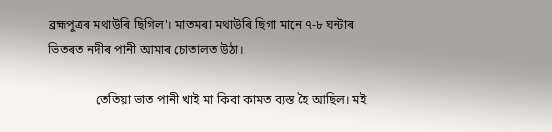ব্ৰহ্মপুত্ৰৰ মথাউৰি ছিগিল'। মাতমৰা মথাউৰি ছিগা মানে ৭-৮ ঘন্টাৰ ভিতৰত নদীৰ পানী আমাৰ চোতালত উঠা।

               তেতিয়া ভাত পানী খাই মা কিবা কামত ব্যস্ত হৈ আছিল। মই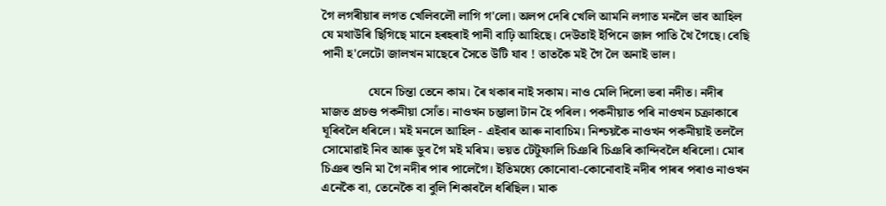গৈ লগৰীয়াৰ লগত খেলিবলৌ লাগি গ'লো। অলপ দেৰি খেলি আমনি লগাত মনলৈ ভাব আহিল যে মথাউৰি ছিগিছে মানে হৰহৰাই পানী বাঢ়ি আহিছে। দেউতাই ইপিনে জাল পাতি থৈ গৈছে। বেছি পানী হ'লেটো জালখন মাছেৰে সৈতে উটি যাব ! তাতকৈ মই গৈ লৈ অনাই ভাল।

               যেনে চিন্তা তেনে কাম। ৰৈ থকাৰ নাই সকাম। নাও মেলি দিলো ভৰা নদীত। নদীৰ মাজত প্ৰচণ্ড পকনীয়া সোঁ‌ত। নাওখন চম্ভালা টান হৈ পৰিল। পকনীয়াত পৰি নাওখন চক্ৰাকাৰে ঘূৰিবলৈ ধৰিলে। মই মনলে আহিল - এইবাৰ আৰু নাবাচিম। নিশ্চয়কৈ নাওখন পকনীয়াই তললৈ সোমোৱাই নিব আৰু ডুব গৈ মই মৰিম। ভয়ত টেটুফালি চিঞৰি চিঞৰি কান্দিবলৈ ধৰিলো। মোৰ চিঞৰ শুনি মা গৈ নদীৰ পাৰ পালেগৈ। ইতিমধ্যে কোনোবা-কোনোবাই নদীৰ পাৰৰ পৰাও নাওখন এনেকৈ বা, তেনেকৈ বা বুলি শিকাবলৈ ধৰিছিল। মাক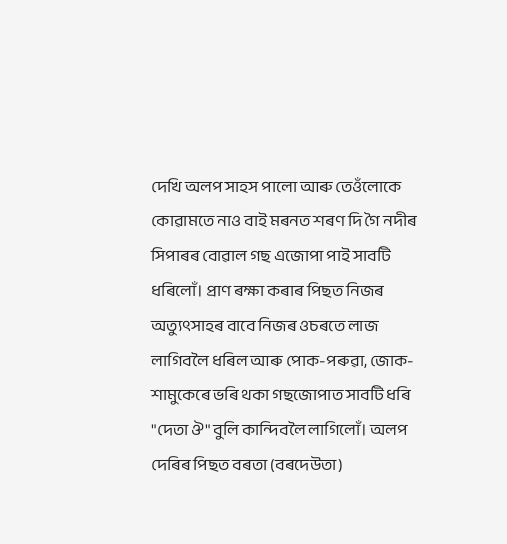দেখি অলপ সাহস পালো আৰু তেওঁলোকে কোৱামতে নাও বাই মৰনত শৰণ দি গৈ নদীৰ সিপাৰৰ বোৱাল গছ এজোপা পাই সাবটি ধৰিলোঁ‌। প্ৰাণ ৰক্ষা কৰাৰ পিছত নিজৰ অত্যুৎসাহৰ বাবে নিজৰ ওচৰতে লাজ লাগিবলৈ ধৰিল আৰু পোক-পৰুৱা, জোক-শামুকেৰে ভৰি থকা গছজোপাত সাবটি ধৰি "দেতা ঔ" বুলি কান্দিবলৈ লাগিলোঁ‌। অলপ দেৰিৰ পিছত বৰতা (বৰদেউতা)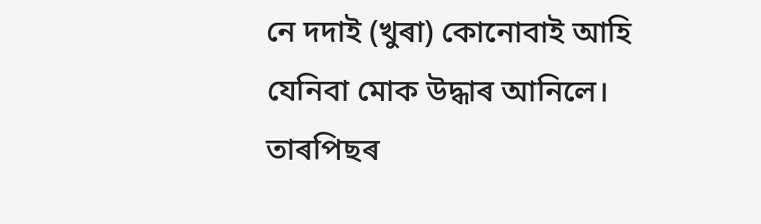নে দদাই (খুৰা) কোনোবাই আহি যেনিবা মোক উদ্ধাৰ আনিলে। তাৰপিছৰ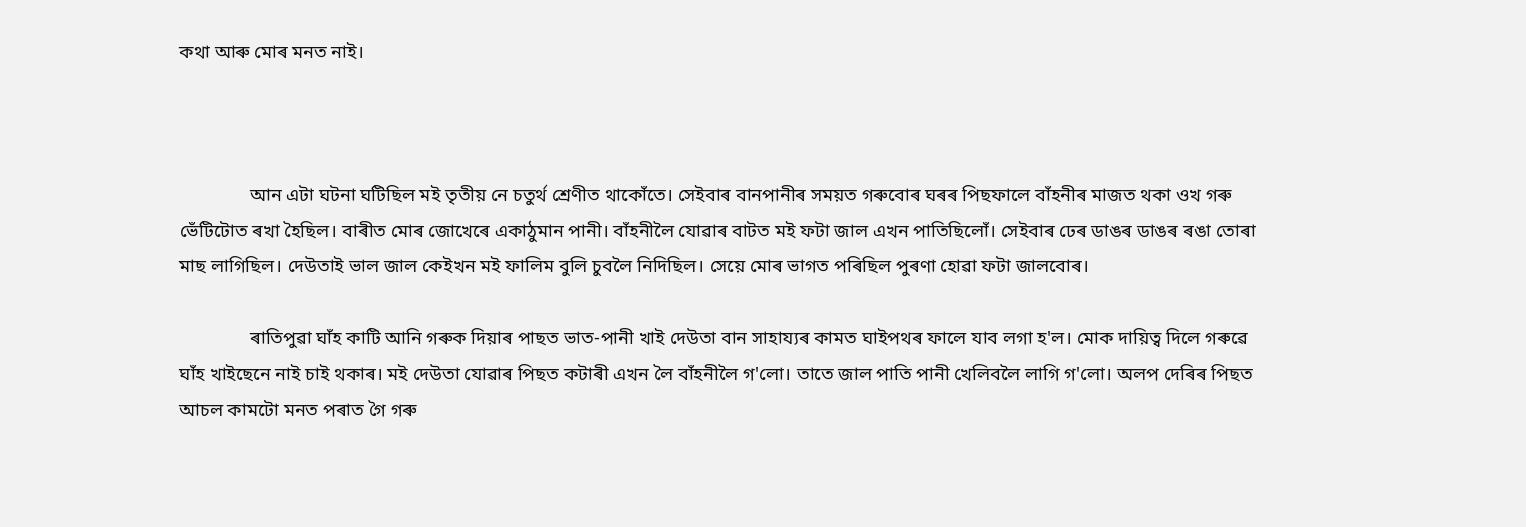কথা আৰু মোৰ মনত নাই।



               আন এটা ঘটনা ঘটিছিল মই তৃতীয় নে চতুৰ্থ শ্ৰেণীত থাকোঁ‌তে। সেইবাৰ বানপানীৰ সময়ত গৰুবোৰ ঘৰৰ পিছফালে বাঁ‌হনীৰ মাজত থকা ওখ গৰু ভেঁ‌টিটোত ৰখা হৈছিল। বাৰীত মোৰ জোখেৰে একাঠুমান পানী। বাঁ‌হনীলৈ যোৱাৰ বাটত মই ফটা জাল এখন পাতিছিলোঁ‌। সেইবাৰ ঢেৰ ডাঙৰ ডাঙৰ ৰঙা তোৰা মাছ লাগিছিল। দেউতাই ভাল জাল কেইখন মই ফালিম বুলি চুবলৈ নিদিছিল। সেয়ে মোৰ ভাগত পৰিছিল পুৰণা হোৱা ফটা জালবোৰ।

               ৰাতিপুৱা ঘাঁ‌হ কাটি আনি গৰুক দিয়াৰ পাছত ভাত-পানী খাই দেউতা বান সাহায্যৰ কামত ঘাইপথৰ ফালে যাব লগা হ'ল। মোক দায়িত্ব দিলে গৰুৱে ঘাঁ‌হ খাইছেনে নাই চাই থকাৰ। মই দেউতা যোৱাৰ পিছত কটাৰী এখন লৈ বাঁ‌হনীলৈ গ'লো। তাতে জাল পাতি পানী খেলিবলৈ লাগি গ'লো। অলপ দেৰিৰ পিছত আচল কামটো মনত পৰাত গৈ গৰু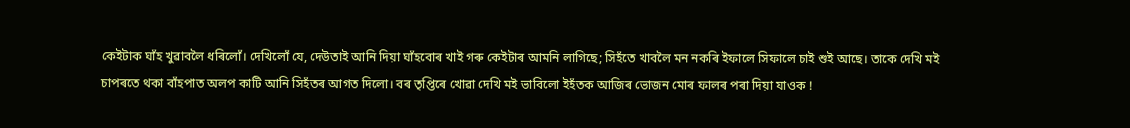কেইটাক ঘাঁ‌হ খুৱাবলৈ ধৰিলোঁ‌। দেখিলোঁ‌ যে, দেউতাই আনি দিয়া ঘাঁ‌হবোৰ খাই গৰু কেইটাৰ আমনি লাগিছে; সিহঁতে খাবলৈ মন নকৰি ইফালে সিফালে চাই শুই আছে। তাকে দেখি মই চাপৰতে থকা বাঁ‌হপাত অলপ কাটি আনি সিহঁতৰ আগত দিলো। বৰ তৃপ্তিৰে খোৱা দেখি মই ভাবিলো ইহঁতক আজিৰ ভোজন মোৰ ফালৰ পৰা দিয়া যাওক !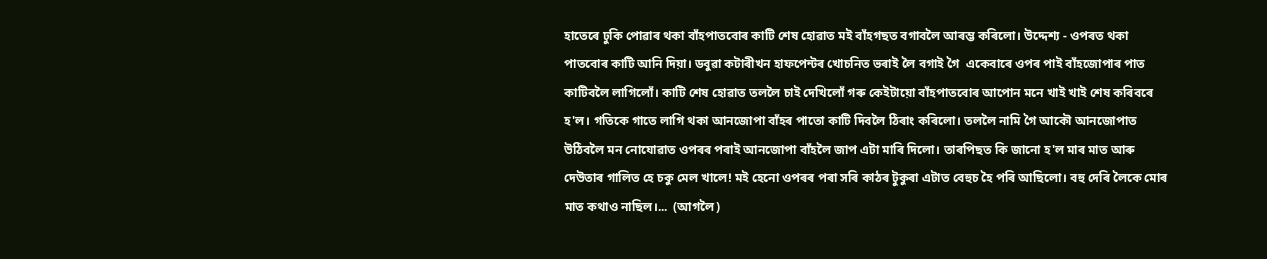হাতেৰে ঢুকি পোৱাৰ থকা বাঁ‌হপাতবোৰ কাটি শেষ হোৱাত মই বাঁ‌হগছত বগাবলৈ আৰম্ভ কৰিলো। উদ্দেশ্য - ওপৰত থকা পাতবোৰ কাটি আনি দিয়া। ডবুৱা কটাৰীখন হাফপেন্টৰ খোচনিত ভৰাই লৈ বগাই গৈ  একেবাৰে ওপৰ পাই বাঁ‌হজোপাৰ পাত কাটিবলৈ লাগিলোঁ‌। কাটি শেষ হোৱাত তললৈ চাই দেখিলোঁ‌ গৰু কেইটায়ো বাঁ‌হপাতবোৰ আপোন মনে খাই খাই শেষ কৰিবৰে হ'ল। গতিকে গাতে লাগি থকা আনজোপা বাঁ‌হৰ পাতো কাটি দিবলৈ ঠিৰাং কৰিলো। তললৈ নামি গৈ আকৌ আনজোপাত উঠিবলৈ মন নোযোৱাত ওপৰৰ পৰাই আনজোপা বাঁ‌হলৈ জাপ এটা মাৰি দিলো। তাৰপিছত কি জানো হ'ল মাৰ মাত আৰু দেউতাৰ গালিত হে চকু মেল খালে! মই হেনো ওপৰৰ পৰা সৰি কাঠৰ টুকুৰা এটাত বেহুচ হৈ পৰি আছিলো। বহু দেৰি লৈকে মোৰ মাত কথাও নাছিল।...  (আগলৈ)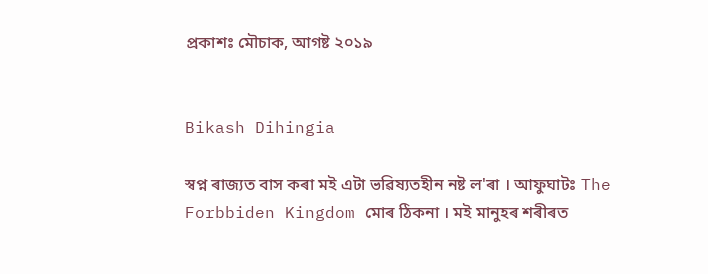প্ৰকাশঃ মৌচাক, আগষ্ট ২০১৯


Bikash Dihingia

স্বপ্ন ৰাজ্যত বাস কৰা মই এটা ভৱিষ্যতহীন নষ্ট ল'ৰা । আফুঘাটঃ The Forbbiden Kingdom মোৰ ঠিকনা । মই মানুহৰ শৰীৰত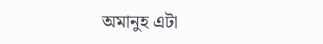অমানুহ এটা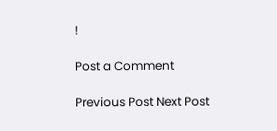!

Post a Comment

Previous Post Next Post